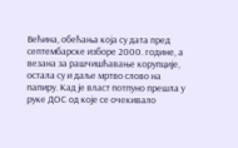Већина, обећања која су дата пред септембарске изборе 2000. године, а везана за рашчишћавање корупције, остала су и даље мртво слово на папиру. Кад је власт потпуно прешла у руке ДОС од које се очекивало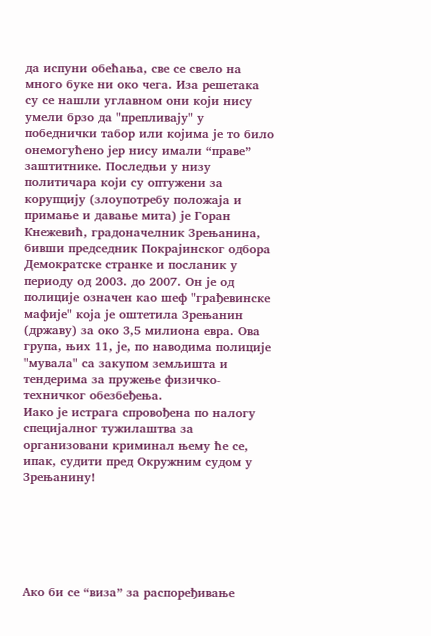да испуни обећања, све се свело на много буке ни око чега. Иза решетака су се нашли углавном они који нису умели брзо да "препливају" у победнички табор или којима је то било онемогућено јер нису имали “праве” заштитнике. Последњи у низу политичара који су оптужени за корупцију (злоупотребу положаја и примање и давање мита) је Горан Кнежевић, градоначелник Зрењанина, бивши председник Покрајинског одбора Демократске странке и посланик у периоду од 2003. до 2007. Он је од полиције означен као шеф "грађевинске мафије" која је оштетила Зрењанин (државу) за око 3,5 милиона евра. Ова група, њих 11, је, по наводима полиције "мувала" са закупом земљишта и тендерима за пружење физичко-техничког обезбеђења.
Иако је истрага спровођена по налогу специјалног тужилаштва за организовани криминал њему ће се, ипак, судити пред Окружним судом у Зрењанину!






Ако би се “виза” за распоређивање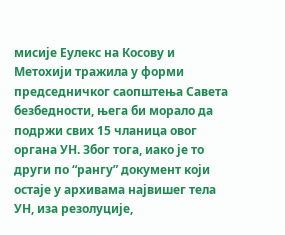мисије Еулекс на Косову и Метохији тражила у форми председничког саопштења Савета безбедности, њега би морало да подржи свих 15 чланица овог органа УН. Због тога, иако је то други по “рангу” документ који остаје у архивама највишег тела УН, иза резолуције,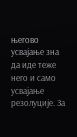његово усвајање зна да иде теже него и само усвајање резолуције. За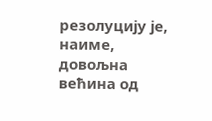резолуцију је, наиме, довољна већина од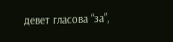девет гласова “за”,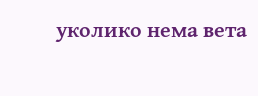уколико нема вета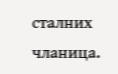сталних чланица.